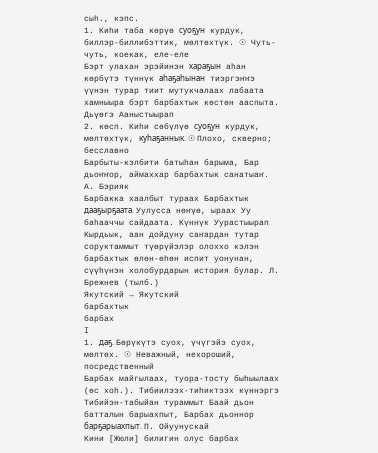сыһ., кэпс.
1. Киһи таба көрүө суоҕун курдук, биллэр-биллибэттик, мөлтөхтүк. ☉ Чуть-чуть, коекак, еле-еле
Бэрт улахан эрэйинэн хараҕын аһан көрбүтэ түннүк аһаҕаһынан тиэргэҥҥэ үүнэн турар тиит мутукчалаах лабаата хамныыра бэрт барбахтык көстөн ааспыта. Дьүөгэ Ааныстыырап
2. көсп. Киһи сөбүлүө суоҕун курдук, мөлтөхтүк, куһаҕаннык. ☉ Плохо, скверно; бесславно
Барбыты-кэлбити батыһан барыма, Бар дьоҥҥор, аймаххар барбахтык санатыаҥ. А. Бэрияк
Барбакка хаалбыт тураах Барбахтык дааҕырҕаата. Уулусса нөҥүө, ыраах Уу баһааччы сайдаата. Күннүк Уурастыырап
Кырдьык, аан дойдуну саҥардан тутар соруктаммыт түөрүйэлэр олоххо кэлэн барбахтык өлөн-өһөн испит уонунан, сүүһүнэн холобурдарын история булар. Л. Брежнев (тылб.)
Якутский → Якутский
барбахтык
барбах
I
1. даҕ. Бөрүкүтэ суох, үчүгэйэ суох, мөлтөх. ☉ Неважный, нехороший, посредственный
Барбах майгылаах, туора-тосту быһыылаах (өс хоһ.). Тибиилээх-тиһиктээх күннэргэ Тибийэн-табыйан тураммыт Баай дьон батталын барыахпыт, Барбах дьоннор барҕарыахпыт. П. Ойуунускай
Кини [Жюли] билигин олус барбах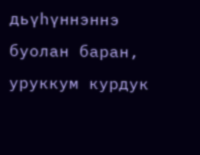дьүһүннэннэ буолан баран, уруккум курдук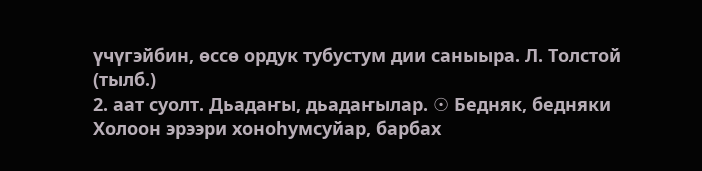үчүгэйбин, өссө ордук тубустум дии саныыра. Л. Толстой (тылб.)
2. аат суолт. Дьадаҥы, дьадаҥылар. ☉ Бедняк, бедняки
Холоон эрээри хоноһумсуйар, барбах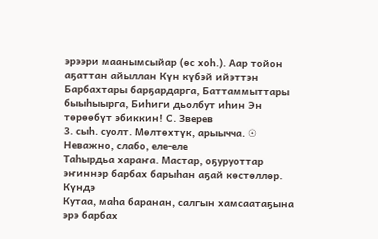эрээри маанымсыйар (өс хоһ.). Аар тойон аҕаттан айыллан Күн күбэй ийэттэн Барбахтары барҕардарга, Баттаммыттары быыһыырга, Биһиги дьолбут иһин Эн төрөөбүт эбиккин! С. Зверев
3. сыһ. суолт. Мөлтөхтүк, арыычча. ☉ Неважно, слабо, еле-еле
Таһырдьа хараҥа. Мастар, оҕуруоттар эҥиннэр барбах барыһан аҕай көстөллөр. Күндэ
Кутаа, маһа баранан, салгын хамсаатаҕына эрэ барбах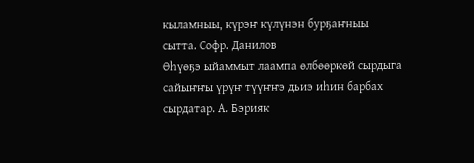кыламныы, күрэҥ күлүнэн бурҕаҥныы сытта. Софр. Данилов
Өһүөҕэ ыйаммыт лаампа өлбөөркөй сырдыга сайыҥҥы үрүҥ түүҥҥэ дьиэ иһин барбах сырдатар. А. Бэрияк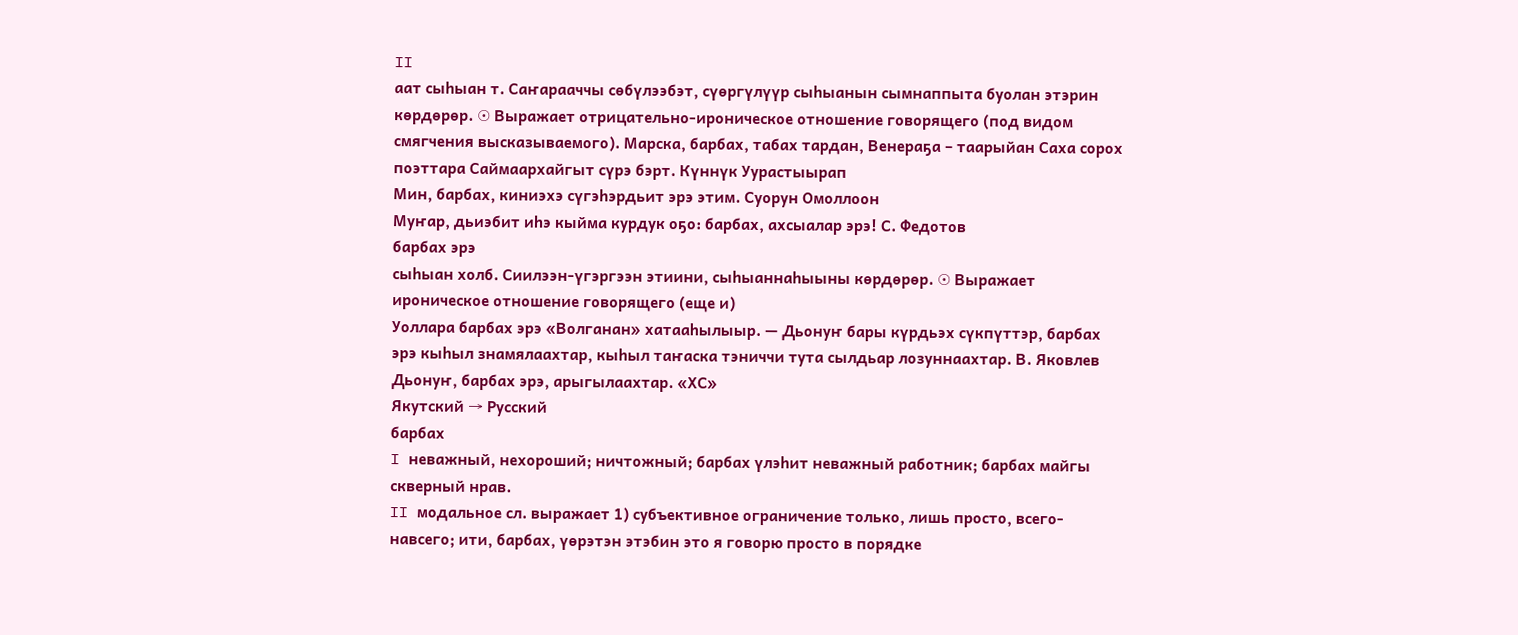II
аат сыһыан т. Саҥарааччы сөбүлээбэт, сүөргүлүүр сыһыанын сымнаппыта буолан этэрин көрдөрөр. ☉ Выражает отрицательно-ироническое отношение говорящего (под видом смягчения высказываемого). Марска, барбах, табах тардан, Венераҕа – таарыйан Саха сорох поэттара Саймаархайгыт сүрэ бэрт. Күннүк Уурастыырап
Мин, барбах, киниэхэ сүгэһэрдьит эрэ этим. Суорун Омоллоон
Муҥар, дьиэбит иһэ кыйма курдук оҕо: барбах, ахсыалар эрэ! С. Федотов
барбах эрэ
сыһыан холб. Сиилээн-үгэргээн этиини, сыһыаннаһыыны көрдөрөр. ☉ Выражает ироническое отношение говорящего (еще и)
Уоллара барбах эрэ «Волганан» хатааһылыыр. — Дьонуҥ бары күрдьэх сүкпүттэр, барбах эрэ кыһыл знамялаахтар, кыһыл таҥаска тэниччи тута сылдьар лозуннаахтар. В. Яковлев
Дьонуҥ, барбах эрэ, арыгылаахтар. «ХС»
Якутский → Русский
барбах
I неважный, нехороший; ничтожный; барбах үлэһит неважный работник; барбах майгы скверный нрав.
II модальное сл. выражает 1) субъективное ограничение только, лишь просто, всего-навсего; ити, барбах, үөрэтэн этэбин это я говорю просто в порядке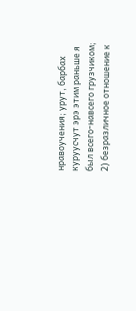нравоучения; урут, барбах куруусчут эрэ этим раньше я был всего-навсего грузчиком; 2) безразличное отношение к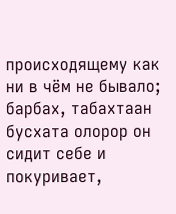происходящему как ни в чём не бывало; барбах, табахтаан бусхата олорор он сидит себе и покуривает,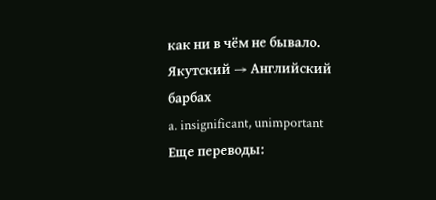как ни в чём не бывало.
Якутский → Английский
барбах
a. insignificant, unimportant
Еще переводы: